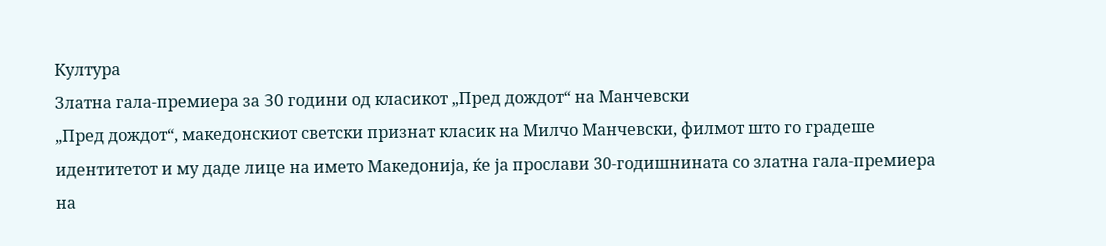Култура
Златна гала-премиера за 𝟥𝟢 години од класикот „Пред дождот“ на Манчевски
„Пред дождот“, македонскиот светски признат класик на Милчо Манчевски, филмот што го градеше идентитетот и му даде лице на името Македонија, ќе ја прослави 30-годишнината со златна гала-премиера на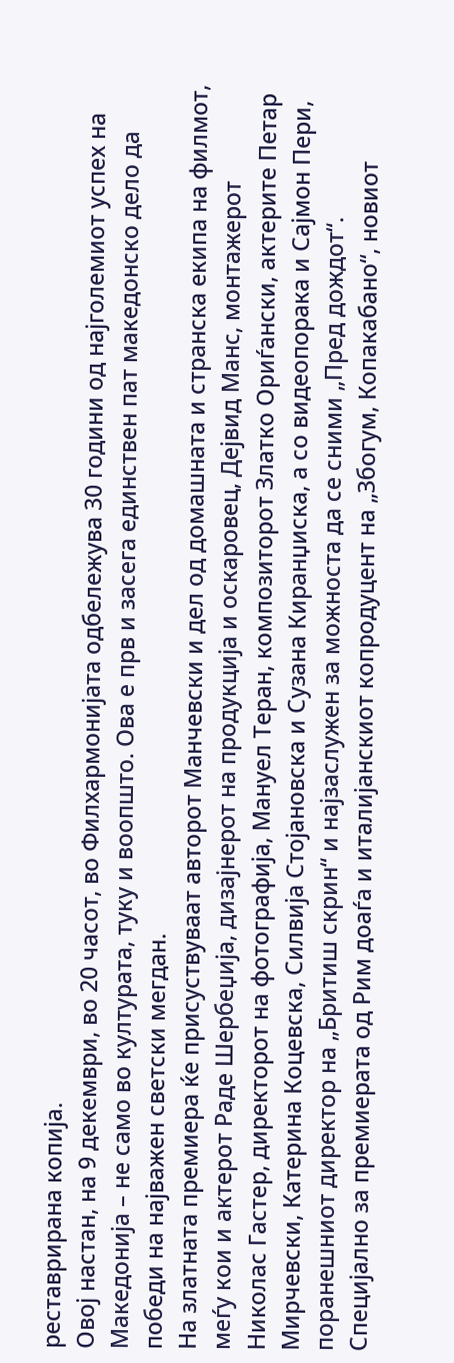реставрирана копија.
Овој настан, на 9 декември, во 20 часот, во Филхармонијата одбележува 30 години од најголемиот успех на Македонија – не само во културата, туку и воопшто. Oва е прв и засега единствен пат македонско дело да победи на најважен светски мегдан.
На златната премиера ќе присуствуваат авторот Манчевски и дел од домашната и странска екипа на филмот, меѓу кои и актерот Раде Шербеџија, дизајнерот на продукција и оскаровец, Дејвид Манс, монтажерот Николас Гастер, директорот на фотографија, Мануел Теран, композиторот Златко Ориѓански, актерите Петар Мирчевски, Катерина Коцевска, Силвија Стојановска и Сузана Киранџиска, а со видеопорака и Сајмон Пери, поранешниот директор на „Бритиш скрин“ и најзаслужен за можноста да се сними „Пред дождот“. Специјално за премиерата од Рим доаѓа и италијанскиот копродуцент на „Збогум, Копакабано“, новиот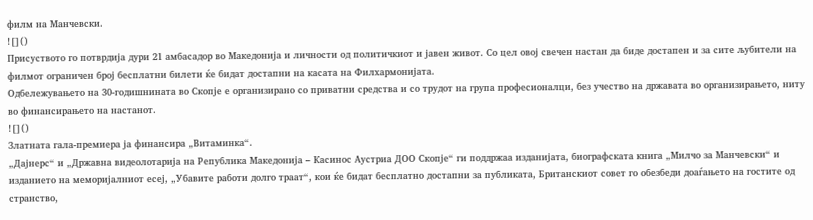филм на Манчевски.
![]()
Присуството го потврдија дури 21 амбасадор во Македонија и личности од политичкиот и јавен живот. Со цел овој свечен настан да биде достапен и за сите љубители на филмот ограничен број бесплатни билети ќе бидат достапни на касата на Филхармонијата.
Одбележувањето на 30-годишнината во Скопје е организирано со приватни средства и со трудот на група професионалци, без учество на државата во организирањето, ниту во финансирањето на настанот.
![]()
Златната гала-премиера ја финансира „Витаминка“.
„Дајнерс“ и „Државна видеолотарија на Република Македонија – Касинос Аустриа ДОО Скопје“ ги поддржаа изданијата, биографската книга „Милчо за Манчевски“ и изданието на меморијалниот есеј, „Убавите работи долго траат“, кои ќе бидат бесплатно достапни за публиката, Британскиот совет го обезбеди доаѓањето на гостите од странство,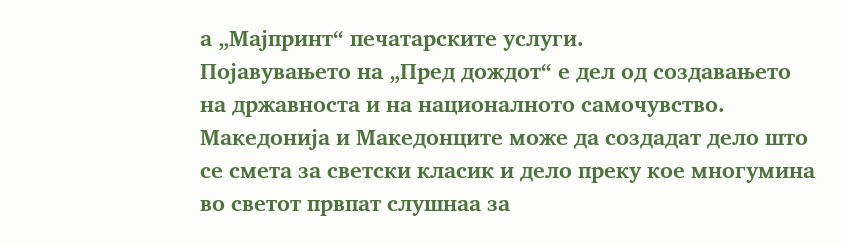а „Мајпринт“ печатарските услуги.
Појавувањето на „Пред дождот“ е дел од создавањето на државноста и на националното самочувство. Македонија и Македонците може да создадат дело што се смета за светски класик и дело преку кое многумина во светот првпат слушнаа за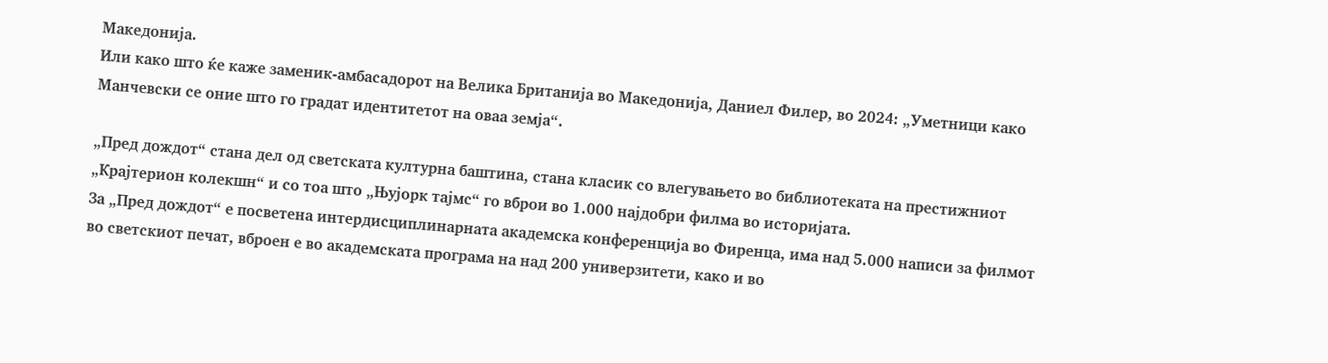Македонија.
Или како што ќе каже заменик-амбасадорот на Велика Британија во Македонија, Даниел Филер, во 2024: „Уметници како Манчевски се оние што го градат идентитетот на оваа земја“.

„Пред дождот“ стана дел од светската културна баштина, стана класик со влегувањето во библиотеката на престижниот „Крајтерион колекшн“ и со тоа што „Њујорк тајмс“ го вброи во 1.000 најдобри филма во историјата.
За „Пред дождот“ е посветена интердисциплинарната академска конференција во Фиренца, има над 5.000 написи за филмот во светскиот печат, вброен е во академската програма на над 200 универзитети, како и во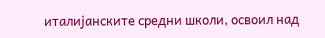италијанските средни школи, освоил над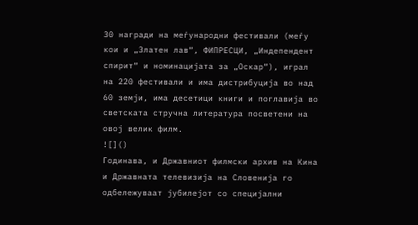30 награди на меѓународни фестивали (меѓу кои и „Златен лав“, ФИПРЕСЦИ, „Индепендент спирит“ и номинацијата за „Оскар“), играл на 220 фестивали и има дистрибуција во над 60 земји, има десетици книги и поглавија во светската стручна литература посветени на овој велик филм.
![]()
Годинава, и Државниот филмски архив на Кина и Државната телевизија на Словенија го одбележуваат јубилејот со специјални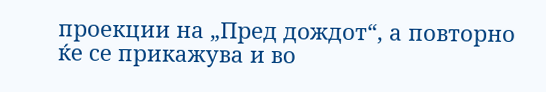проекции на „Пред дождот“, а повторно ќе се прикажува и во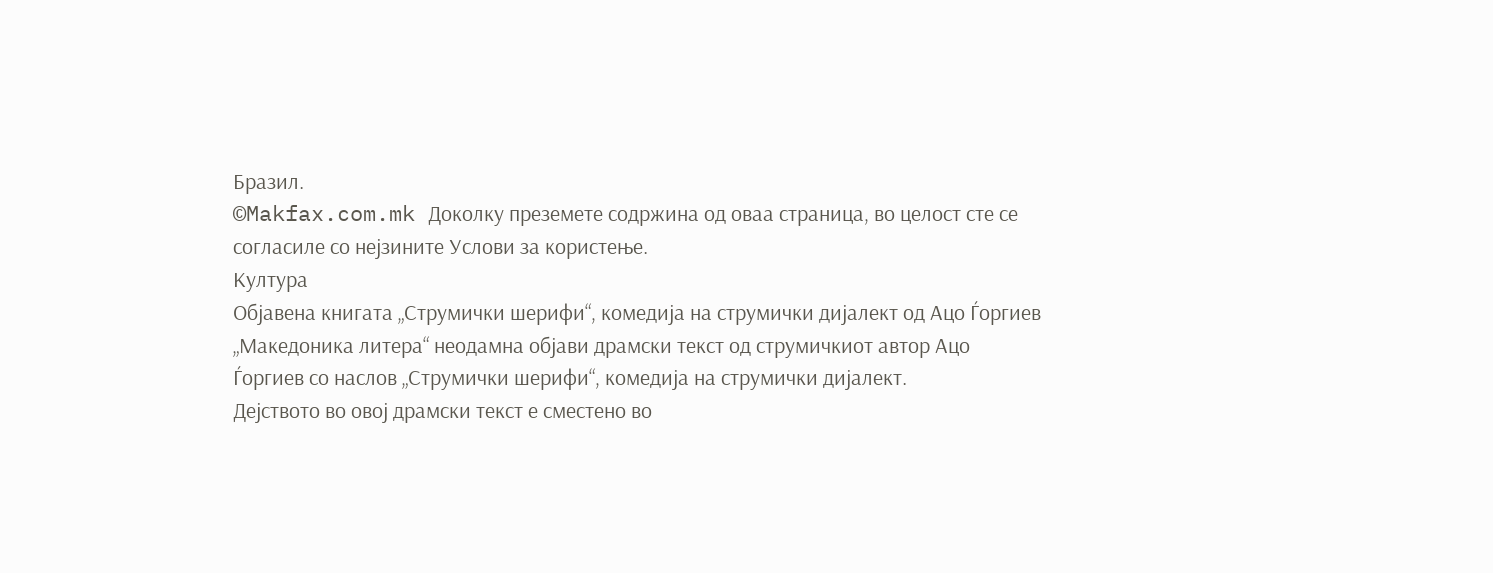Бразил.
©Makfax.com.mk Доколку преземете содржина од оваа страница, во целост сте се согласиле со нејзините Услови за користење.
Култура
Објавена книгата „Струмички шерифи“, комедија на струмички дијалект од Ацо Ѓоргиев
„Македоника литера“ неодамна објави драмски текст од струмичкиот автор Ацо Ѓоргиев со наслов „Струмички шерифи“, комедија на струмички дијалект.
Дејството во овој драмски текст е сместено во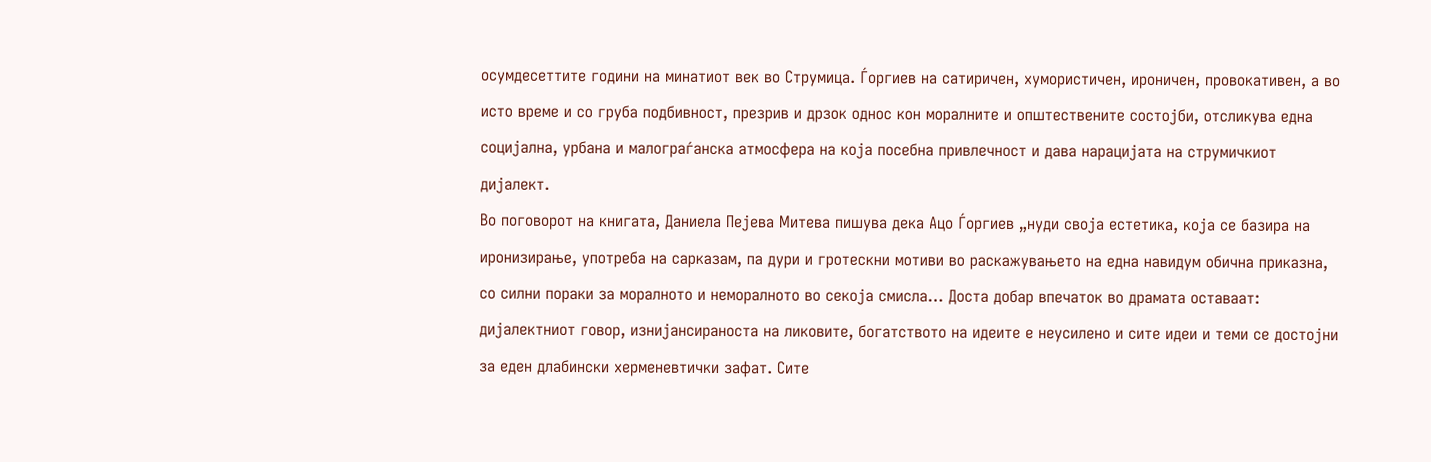осумдесеттите години на минатиот век во Струмица. Ѓоргиев на сатиричен, хумористичен, ироничен, провокативен, а во исто време и со груба подбивност, презрив и дрзок однос кон моралните и општествените состојби, отсликува една социјална, урбана и малограѓанска атмосфера на која посебна привлечност и дава нарацијата на струмичкиот дијалект.
Во поговорот на книгата, Даниела Пејева Митева пишува дека Ацо Ѓоргиев „нуди своја естетика, која се базира на иронизирање, употреба на сарказам, па дури и гротескни мотиви во раскажувањето на една навидум обична приказна, со силни пораки за моралното и неморалното во секоја смисла… Доста добар впечаток во драмата оставаат: дијалектниот говор, изнијансираноста на ликовите, богатството на идеите е неусилено и сите идеи и теми се достојни за еден длабински херменевтички зафат. Сите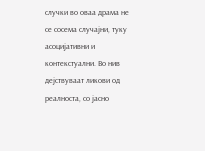случки во оваа драма не се сосема случајни, туку асоцијативни и контекстуални. Во нив дејствуваат ликови од реалноста, со јасно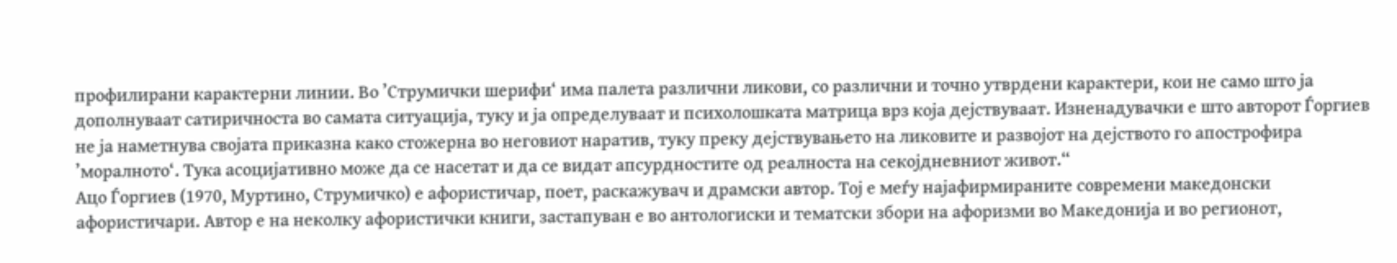профилирани карактерни линии. Во ’Струмички шерифи‘ има палета различни ликови, со различни и точно утврдени карактери, кои не само што ја дополнуваат сатиричноста во самата ситуација, туку и ја определуваат и психолошката матрица врз која дејствуваат. Изненадувачки е што авторот Ѓоргиев не ја наметнува својата приказна како стожерна во неговиот наратив, туку преку дејствувањето на ликовите и развојот на дејството го апострофира ’моралното‘. Тука асоцијативно може да се насетат и да се видат апсурдностите од реалноста на секојдневниот живот.“
Ацо Ѓоргиев (1970, Муртино, Струмичко) е афористичар, поет, раскажувач и драмски автор. Тој е меѓу најафирмираните современи македонски афористичари. Автор е на неколку афористички книги, застапуван е во антологиски и тематски збори на афоризми во Македонија и во регионот,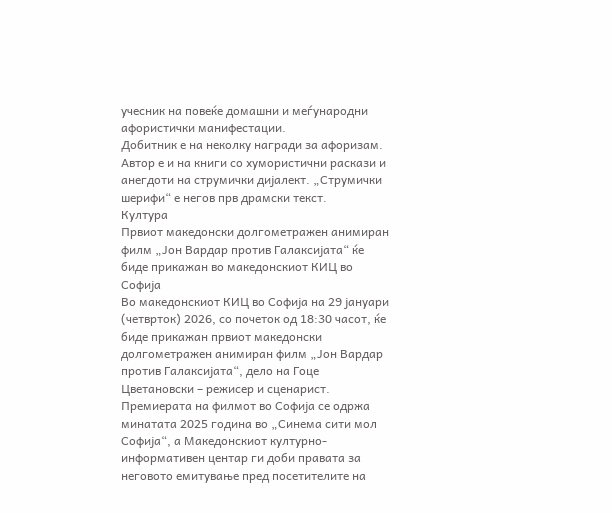учесник на повеќе домашни и меѓународни афористички манифестации.
Добитник е на неколку награди за афоризам. Автор е и на книги со хумористични раскази и анегдоти на струмички дијалект. „Струмички шерифи“ е негов прв драмски текст.
Култура
Првиот македонски долгометражен анимиран филм „Јон Вардар против Галаксијата“ ќе биде прикажан во македонскиот КИЦ во Софија
Во македонскиот КИЦ во Софија на 29 јануари (четврток) 2026, со почеток од 18:30 часот, ќе биде прикажан првиот македонски долгометражен анимиран филм „Јон Вардар против Галаксијата“, дело на Гоце Цветановски – режисер и сценарист.
Премиерата на филмот во Софија се одржа минатата 2025 година во „Синема сити мол Софија“, а Македонскиот културно-информативен центар ги доби правата за неговото емитување пред посетителите на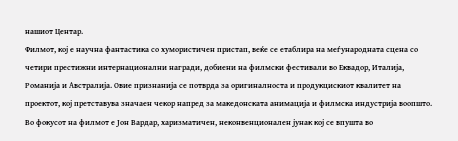нашиот Центар.
Филмот, кој е научна фантастика со хумористичен пристап, веќе се етаблира на меѓународната сцена со четири престижни интернационални награди, добиени на филмски фестивали во Еквадор, Италија, Романија и Австралија. Овие признанија се потврда за оригиналноста и продукцискиот квалитет на проектот, кој претставува значаен чекор напред за македонската анимација и филмска индустрија воопшто.
Во фокусот на филмот е Јон Вардар, харизматичен, неконвенционален јунак кој се впушта во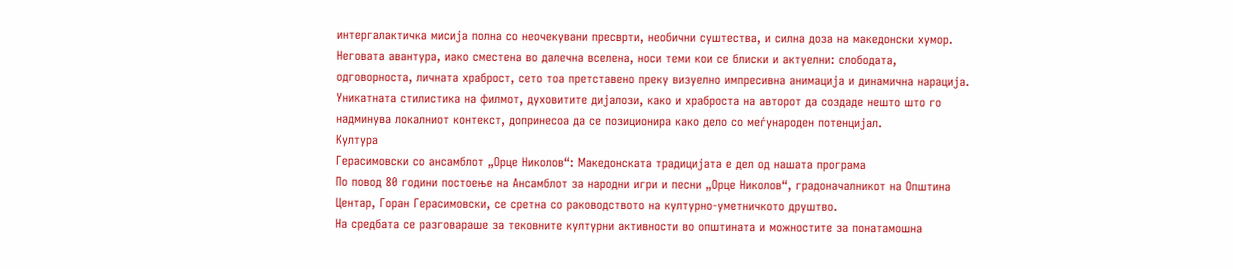интергалактичка мисија полна со неочекувани пресврти, необични суштества, и силна доза на македонски хумор. Неговата авантура, иако сместена во далечна вселена, носи теми кои се блиски и актуелни: слободата, одговорноста, личната храброст, сето тоа претставено преку визуелно импресивна анимација и динамична нарација.
Уникатната стилистика на филмот, духовитите дијалози, како и храброста на авторот да создаде нешто што го надминува локалниот контекст, допринесоа да се позиционира како дело со меѓународен потенцијал.
Култура
Герасимовски со ансамблот „Орце Николов“: Македонската традицијата е дел од нашата програма
По повод 80 години постоење на Ансамблот за народни игри и песни „Орце Николов“, градоначалникот на Општина Центар, Горан Герасимовски, се сретна со раководството на културно-уметничкото друштво.
На средбата се разговараше за тековните културни активности во општината и можностите за понатамошна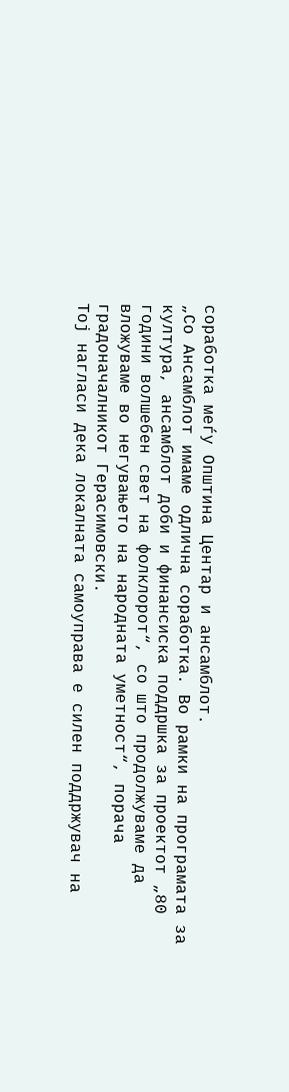соработка меѓу Општина Центар и ансамблот.
„Со Ансамблот имаме одлична соработка. Во рамки на програмата за култура, ансамблот доби и финансиска поддршка за проектот „80 години волшебен свет на фолклорот“, со што продолжуваме да вложуваме во негувањето на народната уметност“, порача градоначалникот Герасимовски.
Тој нагласи дека локалната самоуправа е силен поддржувач на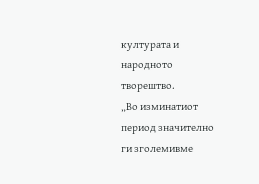културата и народното творештво.
„Во изминатиот период значително ги зголемивме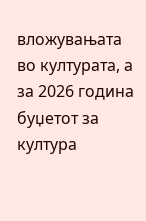вложувањата во културата, а за 2026 година буџетот за култура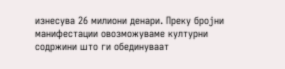изнесува 26 милиони денари. Преку бројни манифестации овозможуваме културни содржини што ги обединуваат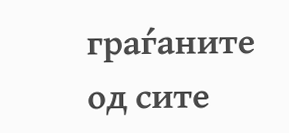граѓаните од сите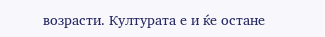возрасти. Културата е и ќе остане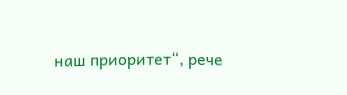наш приоритет“, рече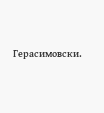Герасимовски.